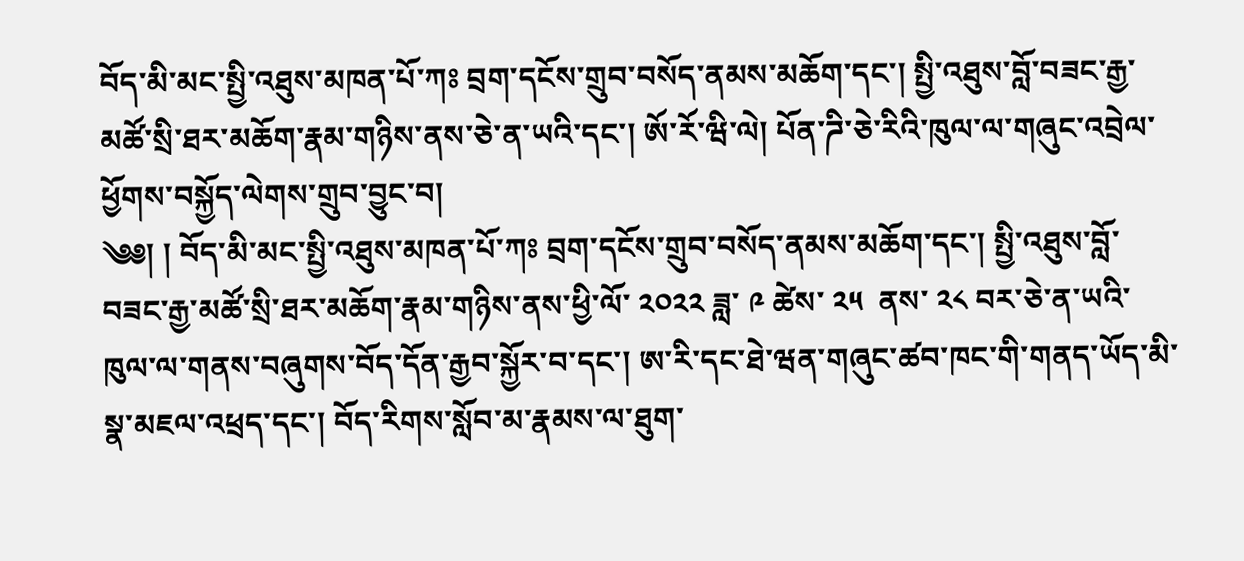བོད་མི་མང་སྤྱི་འཐུས་མཁན་པོ་ཀཿ བྲག་དངོས་གྲུབ་བསོད་ནམས་མཆོག་དང་། སྤྱི་འཐུས་བློ་བཟང་རྒྱ་མཚོ་སྲི་ཐར་མཆོག་རྣམ་གཉིས་ནས་ཅེ་ན་ཡའི་དང་། ཨོ་རོ་ཝི་ལེ། པོན་ཌི་ཅེ་རིའི་ཁུལ་ལ་གཞུང་འབྲེལ་ཕྱོགས་བསྐྱོད་ལེགས་གྲུབ་བྱུང་བ།
༄༅། ། བོད་མི་མང་སྤྱི་འཐུས་མཁན་པོ་ཀཿ བྲག་དངོས་གྲུབ་བསོད་ནམས་མཆོག་དང་། སྤྱི་འཐུས་བློ་བཟང་རྒྱ་མཚོ་སྲི་ཐར་མཆོག་རྣམ་གཉིས་ནས་ཕྱི་ལོ་ ༢༠༢༢ ཟླ་ ༩ ཚེས་ ༢༥  ནས་ ༢༨ བར་ཅེ་ན་ཡའི་ཁུལ་ལ་གནས་བཞུགས་བོད་དོན་རྒྱབ་སྐྱོར་བ་དང་། ཨ་རི་དང་ཐེ་ཝན་གཞུང་ཚབ་ཁང་གི་གནད་ཡོད་མི་སྣ་མཇལ་འཕྲད་དང་། བོད་རིགས་སློབ་མ་རྣམས་ལ་ཐུག་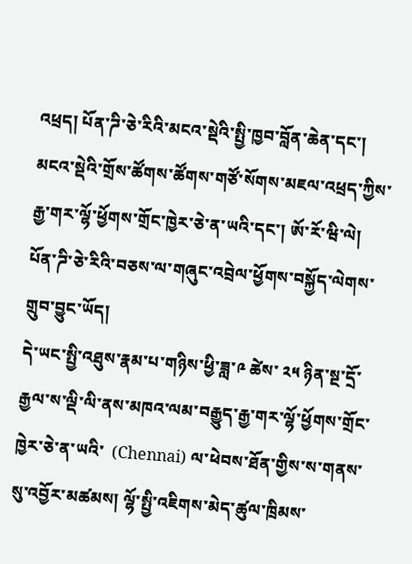འཕྲད། པོན་ཌི་ཅེ་རིའི་མངའ་སྡེའི་སྤྱི་ཁྱབ་བློན་ཆེན་དང་། མངའ་སྡེའི་གྲོས་ཚོགས་ཚོགས་གཙོ་སོགས་མཇལ་འཕྲད་ཀྱིས་རྒྱ་གར་ལྷོ་ཕྱོགས་གྲོང་ཁྱེར་ཅེ་ན་ཡའི་དང་། ཨོ་རོ་ཝི་ལེ། པོན་ཌི་ཅེ་རིའི་བཅས་ལ་གཞུང་འབྲེལ་ཕྱོགས་བསྐྱོད་ལེགས་གྲུབ་བྱུང་ཡོད།
དེ་ཡང་སྤྱི་འཐུས་རྣམ་པ་གཉིས་ཕྱི་ཟླ་༩ ཚེས་ ༢༥ ཉིན་སྔ་དྲོ་རྒྱལ་ས་ལྡི་ལི་ནས་མཁའ་ལམ་བརྒྱུད་རྒྱ་གར་ལྷོ་ཕྱོགས་གྲོང་ཁྱེར་ཅེ་ན་ཡའི་  (Chennai) ལ་ཕེབས་ཐོན་གྱིས་ས་གནས་སུ་འབྱོར་མཚམས། ལྷོ་སྤྱི་འཇིགས་མེད་ཚུལ་ཁྲིམས་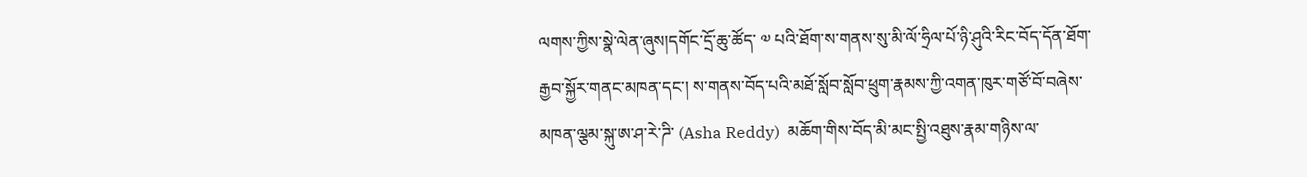ལགས་ཀྱིས་སྣེ་ལེན་ཞུས།དགོང་དྲོ་ཆུ་ཚོད་ ༧ པའི་ཐོག་ས་གནས་སུ་མི་ལོ་ཧྲིལ་པོ་ཉི་ཤུའི་རིང་བོད་དོན་ཐོག་རྒྱབ་སྐྱོར་གནང་མཁན་དང་། ས་གནས་བོད་པའི་མཐོ་སློབ་སློབ་ཕྲུག་རྣམས་ཀྱི་འགན་ཁུར་གཙོ་བོ་བཞེས་མཁན་ལྕམ་སྐུ་ཨ་ཤ་རེ་ཌི་ (Asha Reddy)  མཆོག་གིས་བོད་མི་མང་སྤྱི་འཐུས་རྣམ་གཉིས་ལ་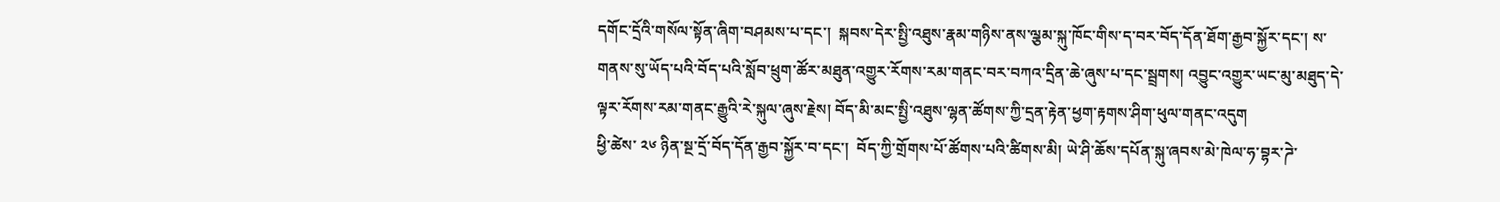དགོང་དྲོའི་གསོལ་སྟོན་ཞིག་བཤམས་པ་དང་།  སྐབས་དེར་སྤྱི་འཐུས་རྣམ་གཉིས་ནས་ལྕམ་སྐུ་ཁོང་གིས་ད་བར་བོད་དོན་ཐོག་རྒྱབ་སྐྱོར་དང་། ས་གནས་སུ་ཡོད་པའི་བོད་པའི་སློབ་ཕྲུག་ཚོར་མཐུན་འགྱུར་རོགས་རམ་གནང་བར་བཀའ་དྲིན་ཆེ་ཞུས་པ་དང་སྦྲགས། འབྱུང་འགྱུར་ཡང་མུ་མཐུད་དེ་ལྟར་རོགས་རམ་གནང་རྒྱུའི་རེ་སྐུལ་ཞུས་རྗེས། བོད་མི་མང་སྤྱི་འཐུས་ལྷན་ཚོགས་ཀྱི་དྲན་རྟེན་ཕྱག་རྟགས་ཤིག་ཕུལ་གནང་འདུག
ཕྱི་ཚེས་ ༢༦ ཉིན་སྔ་དྲོ་བོད་དོན་རྒྱབ་སྐྱོར་བ་དང་།  བོད་ཀྱི་གྲོགས་པོ་ཚོགས་པའི་ཚིགས་མི། ཡེ་ཤི་ཆོས་དཔོན་སྐུ་ཞབས་མེ་ཁེལ་ཧ་བྷར་ཌེ་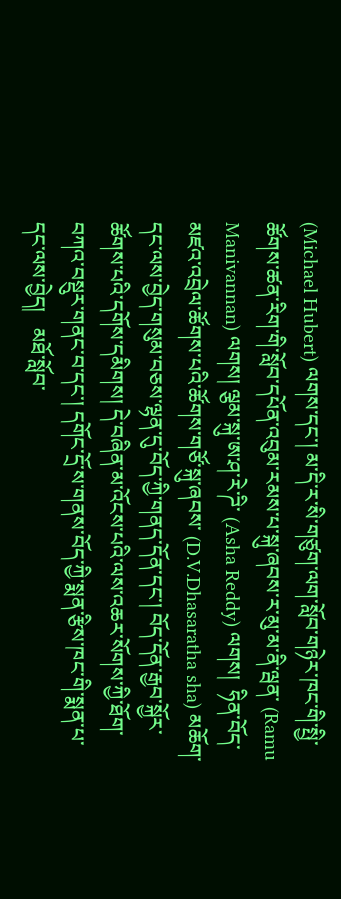(Michael Hubert) ལགས་དང་། མ་དི་ར་སི་གཙུག་ལག་སློབ་གཉེར་ཁང་གི་སྤྱི་ཚོགས་ཚན་རིག་གི་སློབ་དཔོན་འབུམ་རམས་པ་སྐུ་ཞབས་ར་མུ་མ་ནི་ལྦན་ (Ramu Manivannan) ལགས། ལྕམ་སྐུ་ཨ་ཤ་རེ་ཌི་ (Asha Reddy) ལགས།  ཧིན་བོད་མཛའ་འབྲེལ་ཚོགས་པའི་ཚོགས་གཙོ་སྐུ་ཞབས་ (D.V.Dhasaratha sha) མཆོག་དང་ལས་བྱེད་གསུམ་བཅས་ལྷན་དུ་བོད་ཀྱི་གནད་དོན་དང་། བོད་དོན་རྒྱབ་སྐྱོར་ཚོགས་པའི་དགོས་དམིགས། དེ་བཞིན་མ་འོངས་པའི་ལས་འཆར་སོགས་ཀྱི་ཐོག་བཀའ་བསྡུར་གནང་བ་དང་། དགོང་དྲོ་ས་གནས་བོད་ཀྱི་སྨན་རྩིས་ཁང་གི་སྨན་པ་དང་ལས་བྱེད།   མཐོ་སློབ་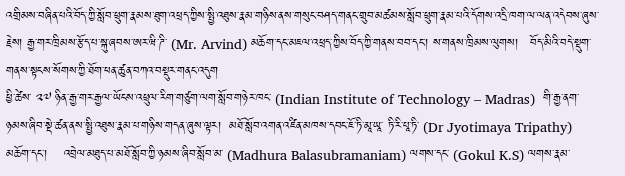འགྲིམས་བཞིན་པའི་བོད་ཀྱི་སློབ་ཕྲུག་རྣམས་ཐུག་འཕྲད་ཀྱིས་སྤྱི་འཐུས་རྣམ་གཉིས་ནས་གསུང་བཤད་གནང་གྲུབ་མཚམས་སློབ་ཕྲུག་རྣམ་པའི་དོགས་འདྲི་ཁག་ལ་ལན་འདེབས་ཞུས་རྗེས། རྒྱ་གར་ཁྲིམས་རྩོད་པ་སྐུ་ཞབས་ཨར་ཝི་ཌི་ (Mr. Arvind) མཆོག་དང་མཇལ་འཕྲད་ཀྱིས་བོད་ཀྱི་གནས་བབ་དང་། ས་གནས་ཁྲིམས་ལུགས།   བོད་མིའི་བདེ་སྡུག་གནས་སྟངས་སོགས་ཀྱི་ཐོག་ཕན་ཚུན་བཀའ་བསྡུར་གནང་འདུག
ཕྱི་ཚེས་ ༢༧ ཉིན་རྒྱ་གར་རྒྱལ་ཡོངས་འཕྲུལ་རིག་གཙུག་ལག་སློབ་གཉེར་ཁང་ (Indian Institute of Technology – Madras)  གི་རྒྱ་ནག་ཉམས་ཞིབ་སྡེ་ཚན་ནས་སྤྱི་འཐུས་རྣམ་པ་གཉིས་གདན་ཞུས་ལྟར།  མཐོ་སློབ་འགན་འཛིན་མཁས་དབང་ཇོ་ཏི་མཱ་ཡཱ་ ཏི་རི་པཱ་ཏི་ (Dr Jyotimaya Tripathy) མཆོག་དང་།    འབྲེལ་མཐུད་པ་མཐོ་སློབ་ཀྱི་ཉམས་ཞིབ་སློབ་མ་ (Madhura Balasubramaniam) ལགས་དང་ (Gokul K.S) ལགས་རྣམ་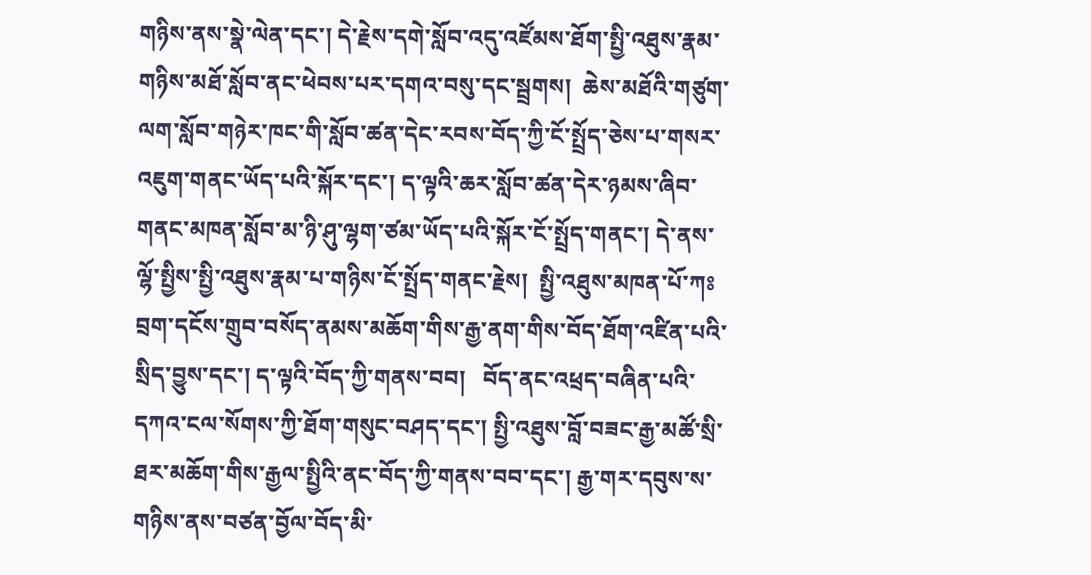གཉིས་ནས་སྣེ་ལེན་དང་། དེ་རྗེས་དགེ་སློབ་འདུ་འཛོམས་ཐོག་སྤྱི་འཐུས་རྣམ་གཉིས་མཐོ་སློབ་ནང་ཕེབས་པར་དགའ་བསུ་དང་སྦྲགས།  ཆེས་མཐོའི་གཙུག་ལག་སློབ་གཉེར་ཁང་གི་སློབ་ཚན་དེང་རབས་བོད་ཀྱི་ངོ་སྤྲོད་ཅེས་པ་གསར་འཇུག་གནང་ཡོད་པའི་སྐོར་དང་། ད་ལྟའི་ཆར་སློབ་ཚན་དེར་ཉམས་ཞིབ་གནང་མཁན་སློབ་མ་ཉི་ཤུ་ལྷག་ཙམ་ཡོད་པའི་སྐོར་ངོ་སྤྲོད་གནང་། དེ་ནས་ལྷོ་སྤྱིས་སྤྱི་འཐུས་རྣམ་པ་གཉིས་ངོ་སྤྲོད་གནང་རྗེས།  སྤྱི་འཐུས་མཁན་པོ་ཀཿ  བྲག་དངོས་གྲུབ་བསོད་ནམས་མཆོག་གིས་རྒྱ་ནག་གིས་བོད་ཐོག་འཛིན་པའི་སྲིད་བྱུས་དང་། ད་ལྟའི་བོད་ཀྱི་གནས་བབ།   བོད་ནང་འཕྲད་བཞིན་པའི་དཀའ་ངལ་སོགས་ཀྱི་ཐོག་གསུང་བཤད་དང་། སྤྱི་འཐུས་བློ་བཟང་རྒྱ་མཚོ་སྲི་ཐར་མཆོག་གིས་རྒྱལ་སྤྱིའི་ནང་བོད་ཀྱི་གནས་བབ་དང་། རྒྱ་གར་དབུས་ས་གཉིས་ནས་བཙན་བྱོལ་བོད་མི་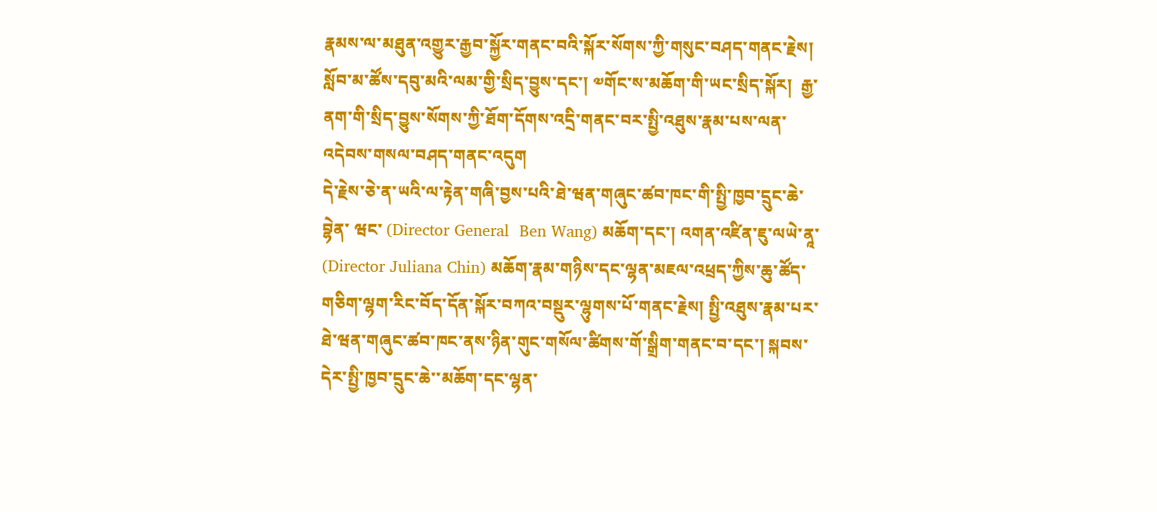རྣམས་ལ་མཐུན་འགྱུར་རྒྱབ་སྐྱོར་གནང་བའི་སྐོར་སོགས་ཀྱི་གསུང་བཤད་གནང་རྗེས།   སློབ་མ་ཚོས་དབུ་མའི་ལམ་གྱི་སྲིད་བྱུས་དང་། ༧གོང་ས་མཆོག་གི་ཡང་སྲིད་སྐོར།  རྒྱ་ནག་གི་སྲིད་བྱུས་སོགས་ཀྱི་ཐོག་དོགས་འདྲི་གནང་བར་སྤྱི་འཐུས་རྣམ་པས་ལན་འདེབས་གསལ་བཤད་གནང་འདུག
དེ་རྗེས་ཅེ་ན་ཡའི་ལ་རྟེན་གཞི་བྱས་པའི་ཐེ་ཝན་གཞུང་ཚབ་ཁང་གི་སྤྱི་ཁྱབ་དྲུང་ཆེ་བྷེན་ ཝང་ (Director General  Ben Wang) མཆོག་དང་། འགན་འཛིན་ཇུ་ལཡེ་ནཱ་ (Director Juliana Chin) མཆོག་རྣམ་གཉིས་དང་ལྷན་མཇལ་འཕྲད་ཀྱིས་ཆུ་ཚོད་གཅིག་ལྷག་རིང་བོད་དོན་སྐོར་བཀའ་བསྡུར་ལྷུགས་པོ་གནང་རྗེས། སྤྱི་འཐུས་རྣམ་པར་ཐེ་ཝན་གཞུང་ཚབ་ཁང་ནས་ཉིན་གུང་གསོལ་ཚིགས་གོ་སྒྲིག་གནང་བ་དང་། སྐབས་དེར་སྤྱི་ཁྱབ་དྲུང་ཆེ་་མཆོག་དང་ལྷན་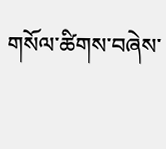གསོལ་ཚིགས་བཞེས་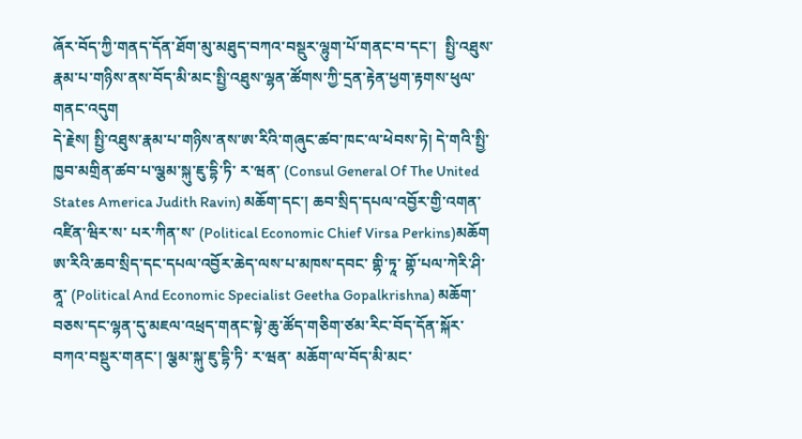ཞོར་བོད་ཀྱི་གནད་དོན་ཐོག་མུ་མཐུད་བཀའ་བསྡུར་ལྷུག་པོ་གནང་བ་དང་།  སྤྱི་འཐུས་རྣམ་པ་གཉིས་ནས་བོད་མི་མང་སྤྱི་འཐུས་ལྷན་ཚོགས་ཀྱི་དྲན་རྟེན་ཕྱག་རྟགས་ཕུལ་གནང་འདུག
དེ་རྗེས། སྤྱི་འཐུས་རྣམ་པ་གཉིས་ནས་ཨ་རིའི་གཞུང་ཚབ་ཁང་ལ་ཕེབས་ཏེ། དེ་གའི་སྤྱི་ཁྱབ་མགྲིན་ཚབ་པ་ལྕམ་སྐུ་ཇུ་དྷི་ཏི་ ར་ཝན་ (Consul General Of The United States America Judith Ravin) མཆོག་དང་། ཆབ་སྲིད་དཔལ་འབྱོར་གྱི་འགན་འཛིན་ཝིར་ས་ པར་ཀིན་ས་ (Political Economic Chief Virsa Perkins)མཆོག ཨ་རིའི་ཆབ་སྲིད་དང་དཔལ་འབྱོར་ཆེད་ལས་པ་མཁས་དབང་ གྷི་ཏཱ་ གྷོ་པལ་ཀེརི་ཤི་ནཱ་ (Political And Economic Specialist Geetha Gopalkrishna) མཆོག་བཅས་དང་ལྷན་དུ་མཇལ་འཕྲད་གནང་སྟེ་ཆུ་ཚོད་གཅིག་ཙམ་རིང་བོད་དོན་སྐོར་བཀའ་བསྡུར་གནང་། ལྕམ་སྐུ་ཇུ་དྷི་ཏི་ ར་ཝན་ མཆོག་ལ་བོད་མི་མང་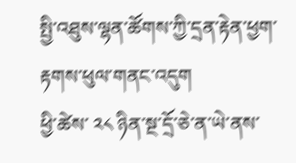སྤྱི་འཐུས་ལྷན་ཚོགས་ཀྱི་དྲན་རྟེན་ཕྱག་རྟགས་ཕུལ་གནང་འདུག
ཕྱི་ཚེས་ ༢༨ ཉིན་སྔ་དྲོ་ཅེ་ན་ཡེ་ནས་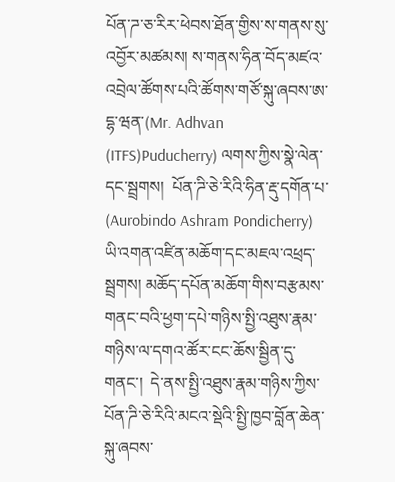པོན་ཌ་ཅ་རིར་ཕེབས་ཐོན་གྱིས་ས་གནས་སུ་འབྱོར་མཚམས། ས་གནས་ཧིན་བོད་མཛའ་འབྲེལ་ཚོགས་པའི་ཚོགས་གཙོ་སྐུ་ཞབས་ཨ་དྷ་ཝན་(Mr. Adhvan (ITFS)Puducherry) ལགས་ཀྱིས་སྣེ་ལེན་དང་སྦྲགས།  པོན་ཌི་ཅེ་རིའི་ཧིན་རྡུ་དགོན་པ་ (Aurobindo Ashram Pondicherry)  ཡི་འགན་འཛིན་མཆོག་དང་མཇལ་འཕྲད་སྦྲགས། མཆོད་དཔོན་མཆོག་གིས་བརྩམས་གནང་བའི་ཕྱག་དཔེ་གཉིས་སྤྱི་འཐུས་རྣམ་གཉིས་ལ་དགའ་ཚོར་ངང་ཆོས་སྦྱིན་དུ་གནང་།  དེ་ནས་སྤྱི་འཐུས་རྣམ་གཉིས་ཀྱིས་པོན་ཌི་ཅེ་རིའི་མངའ་སྡེའི་སྤྱི་ཁྱབ་བློན་ཆེན་སྐུ་ཞབས་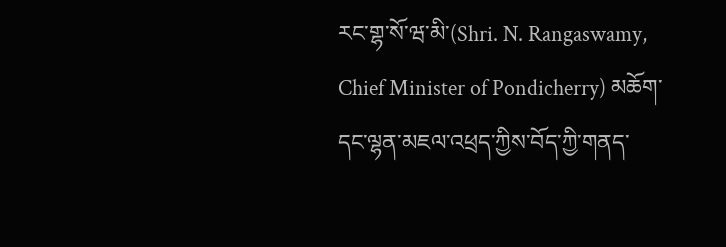རང་གྷ་སོ་ཝ་མི་(Shri. N. Rangaswamy, Chief Minister of Pondicherry) མཆོག་དང་ལྷན་མཇལ་འཕྲད་ཀྱིས་བོད་ཀྱི་གནད་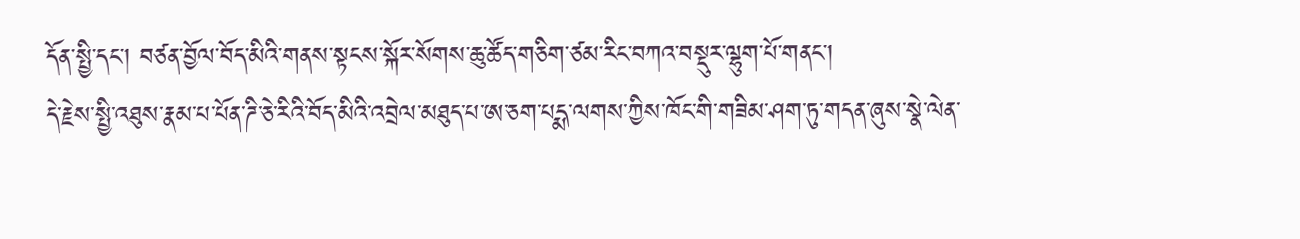དོན་སྤྱི་དང་། བཙན་བྱོལ་བོད་མིའི་གནས་སྟངས་སྐོར་སོགས་ཆུ་ཚོད་གཅིག་ཙམ་རིང་བཀའ་བསྡུར་ལྷུག་པོ་གནང་།
དེ་རྗེས་སྤྱི་འཐུས་རྣམ་པ་པོན་ཌི་ཅེ་རིའི་བོད་མིའི་འབྲེལ་མཐུད་པ་ཨ་ཅག་པདྨ་ལགས་ཀྱིས་ཁོང་གི་གཟིམ་ཤག་ཏུ་གདན་ཞུས་སྣེ་ལེན་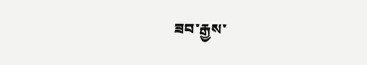ཟབ་རྒྱས་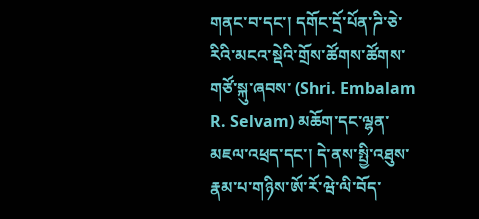གནང་བ་དང་། དགོང་དྲོ་པོན་ཌི་ཅེ་རིའི་མངའ་སྡེའི་གྲོས་ཚོགས་ཚོགས་གཙོ་སྐུ་ཞབས་ (Shri. Embalam R. Selvam) མཆོག་དང་ལྷན་མཇལ་འཕྲད་དང་། དེ་ནས་སྤྱི་འཐུས་རྣམ་པ་གཉིས་ཨོ་རོ་ཝེ་ལི་བོད་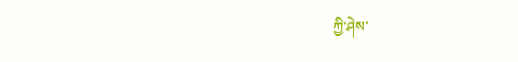ཀྱི་ཤེས་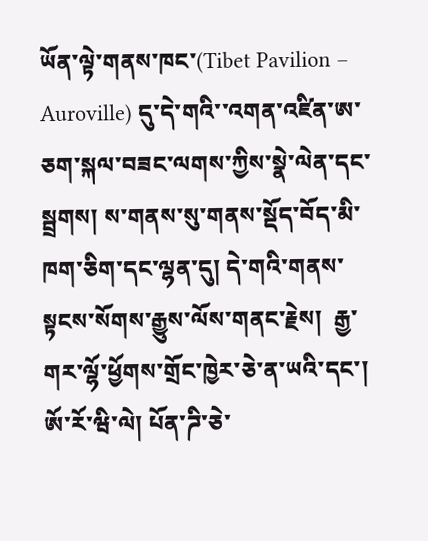ཡོན་ལྟེ་གནས་ཁང་(Tibet Pavilion – Auroville) དུ་དེ་གའི་་འགན་འཛིན་ཨ་ཅག་སྐལ་བཟང་ལགས་ཀྱིས་སྣེ་ལེན་དང་སྦྲགས། ས་གནས་སུ་གནས་སྡོད་བོད་མི་ཁག་ཅིག་དང་ལྷན་དུ། དེ་གའི་གནས་སྟངས་སོགས་རྒྱུས་ལོས་གནང་རྗེས།  རྒྱ་གར་ལྷོ་ཕྱོགས་གྲོང་ཁྱེར་ཅེ་ན་ཡའི་དང་། ཨོ་རོ་ཝི་ལེ། པོན་ཌི་ཅེ་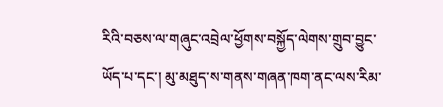རིའི་བཅས་ལ་གཞུང་འབྲེལ་ཕྱོགས་བསྐྱོད་ལེགས་གྲུབ་བྱུང་ཡོད་པ་དང་། མུ་མཐུད་ས་གནས་གཞན་ཁག་ནང་ལས་རིམ་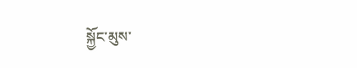སྐྱོང་མུས་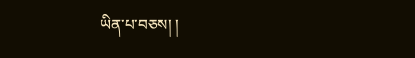ཡིན་པ་བཅས། །